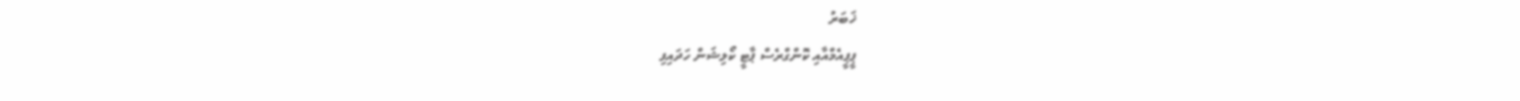ޚަބަރު
ޕީޕީއެމްއާއި ކޮންގްރެސް ޕާޓީ ކޯލިޝަން ހަދައިފި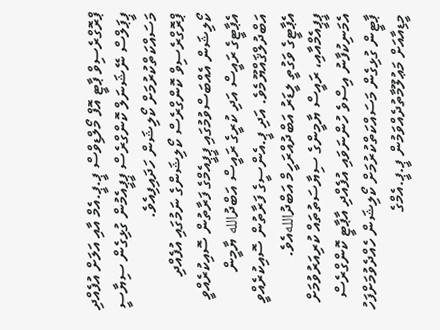ޕްރޮގްރެސިވް ޕާޓީ އޮފް މޯލްޑިވްސް ޕީ.ޕީ.އެމް އާއި އަލަށް އުފެއްދި ޕީޕަލްސް ނޭޝަނަލް ކޮންގްރެސް ޕީޕީއެމުން ގުޅިގެން ސިޔާސީ މަސައްކަތްކުރުމަށް ކޯލިޝަން ހަދައިފިއެވެ.
ޕްރޮގްރެސިވް ކޮންގްރެސް ކޯލިޝަންގެ ނަމުގައި އުފެއްދި ކޯލިޝަން އެއްބަސްވުމުގައި ޕީޕީއެމްގެ ފަރާތުން ސޮއިކުރެއްވީ އެޕާޓީގެ ރައީސް އަދި ކުރީގެ ރައީސް އަބްދުالله ޔާމީން އަބްދުލްޤައްޔޫމެވެ. އަދި ޕީ.އެންސީގެ ފަރާތުން ސޮއިކުރެއްވީ އެޕާޓީގެ ވަގުތީ ލީޑަރު އަބްދުއްރަހީމް އަބްދުاللهއެވެ.
ޕީޕީއެމްއާއި، ރައީސް ޔާމީންގެ ސިޔާސަތުތައް ކުރިއަރުވުމަށް އެމަނިކުފާނު އިސްވެ ހުންނަވައި އުފެއްދި އާޕާޓީ ކޮންގްރެސް ޕާޓީން ގުޅިގެން މަސައްކަތްކުރުމަށް ކޯލިޝަން ހެއްދެވުމަށްފަހު މީޑިއާއަށް މަޢުލޫމާތުދެއްވަމުން ޕީ.ޕީ.އެމްގެ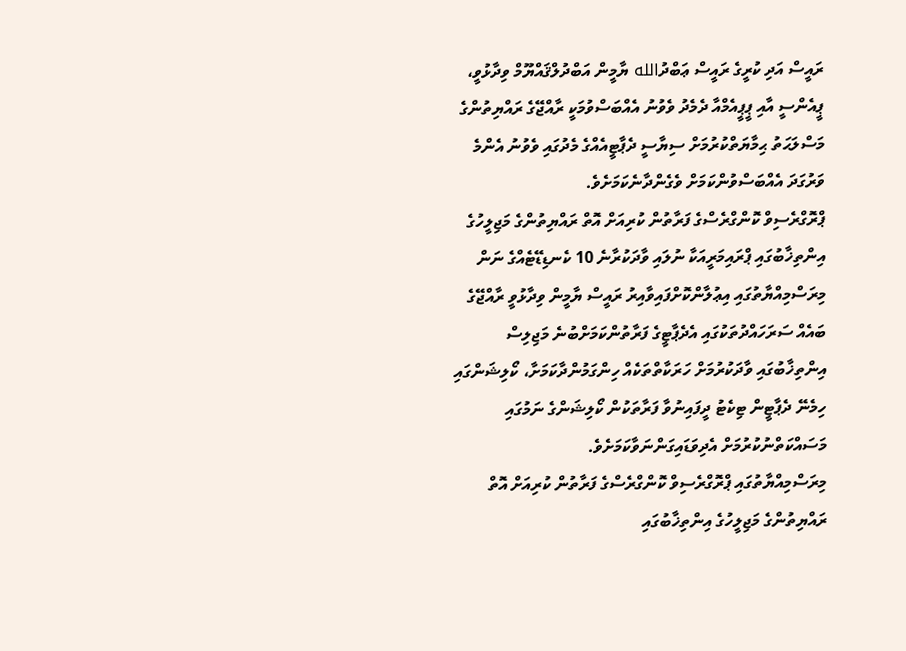ރައީސް އަދި ކުރީގެ ރައީސް ޢަބްދުالله ޔާމީން އަބްދުލްޤައްޔޫމް ވިދާޅުވީ، ޕީއެންސީ އާއި ޕީޕީއެމްއާ ދެމެދު ވެވުނު އެއްބަސްވުމަކީ ރާއްޖޭގެ ރައްޔިތުންގެ މަސްލަޙަތު ޙިމާޔަތްކުރުމަށް ސިޔާސީ ދެޕާޓީއެއްގެ މެދުގައި ވެވުނު އެންމެ ވަރުގަދަ އެއްބަސްވުންކަމަށް ވެގެންދާނެކަމަށެވެ.
ޕްރޮގްރެސިވް ކޮންގްރެސްގެ ފަރާތުން ކުރިއަށް އޮތް ރައްޔިތުންގެ މަޖިލީހުގެ އިންތިޚާބުގައި ޕްރައިމަރީއަކާ ނުލައި ވާދަކުރާނެ 10 ކެނޑިޑޭޓެއްގެ ނަން މިރަސްމިއްޔާތުގައި އިޢުލާންކޮށްފައިވާއިރު ރައީސް ޔާމީން ވިދާޅުވީ ރާއްޖޭގެ ބައެއް ސަރަހައްދުތަކުގައި އެދެޕާޓީގެ ފަރާތުންކަމަށްބުނެ މަޖިލިސް އިންތިޚާބުގައި ވާދަކުރުމަށް ހަރަކާތްތަކެއް ހިންގަމުންދާކަމަށާ، ކޯލިޝަންގައި ހިމެނޭ ދެޕާޓީން ޓިކެޓު ދީފައިނުވާ ފަރާތަކުން ކޯލިޝަންގެ ނަމުގައި މަސައްކަތްނުކުރުމަށް އެދިވަޑައިގަންނަވާކަމަށެވެ.
މިރަސްމިއްޔާތުގައި ޕްރޮގްރެސިވް ކޮންގްރެސްގެ ފަރާތުން ކުރިއަށް އޮތް ރައްޔިތުންގެ މަޖިލީހުގެ އިންތިޚާބުގައި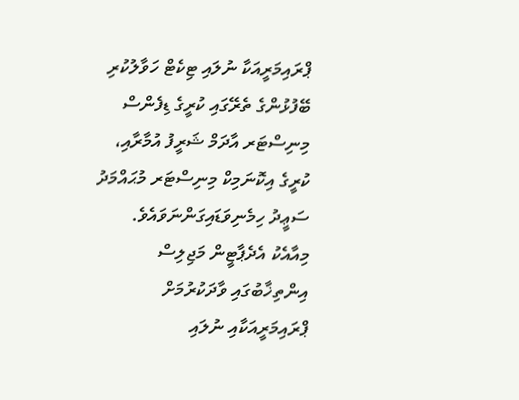ޕްރައިމަރީއަކާ ނުލައި ޓިކެޓް ހަވާލުކުރި ބޭފުޅުންގެ ތެރޭގައި ކުރީގެ ޑިފެންސް މިނިސްޓަރ އާދަމް ޝަރީފު އުމާރާއި، ކުރީގެ އިކޮނަމިކް މިނިސްޓަރ މުޙައްމަދު ސަޢީދު ހިމެނިވަޑައިގަންނަވައެވެ.
މިއާއެކު އެދެޕާޓީން މަޖިލިސް އިންތިޚާބުގައި ވާދަކުރުމަށް ޕްރައިމަރީއަކާއި ނުލައި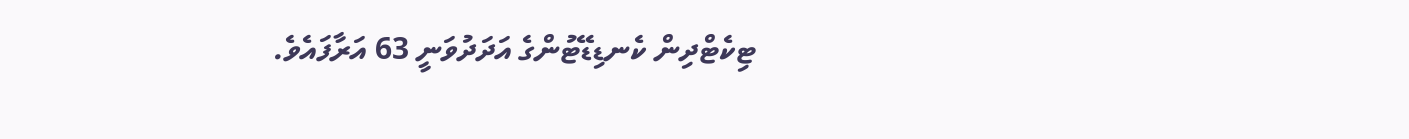ޓިކެޓްދިން ކެނޑިޑޭޓުންގެ އަދަދުވަނީ 63 އަރާފައެވެ.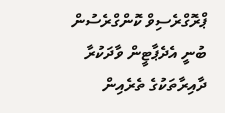ޕްރޮގްރެސިވް ކޮންގްރެސުން ބުނީ އެދެޕާޓީން ވާދަކުރާ ދާއިރާތަކުގެ ތެރެއިން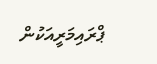ޕްރައިމަރީއަކުން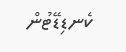ކެނޑިޑޭޓުން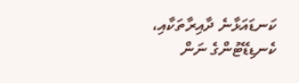ކަނޑައަޅާނެ ދާއިރާތަކާއި، ކެނޑިޑޭޓުންގެ ނަން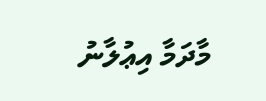މާދަމާ އިޢުލާނު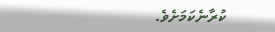ކުރާނެކަމަށެވެ.